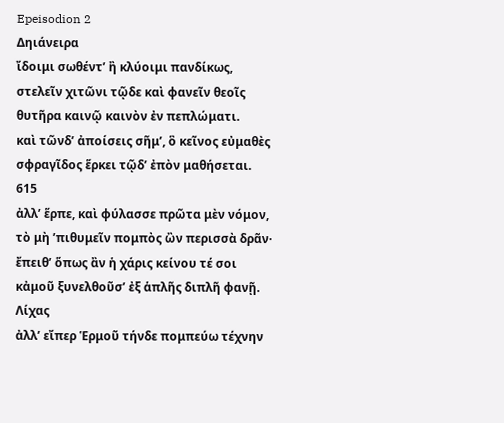Epeisodion 2
Δηιάνειρα
ἴδοιμι σωθέντʼ ἢ κλύοιμι πανδίκως,
στελεῖν χιτῶνι τῷδε καὶ φανεῖν θεοῖς
θυτῆρα καινῷ καινὸν ἐν πεπλώματι.
καὶ τῶνδʼ ἀποίσεις σῆμʼ, ὃ κεῖνος εὐμαθὲς
σφραγῖδος ἕρκει τῷδʼ ἐπὸν μαθήσεται.
615
ἀλλʼ ἕρπε, καὶ φύλασσε πρῶτα μὲν νόμον,
τὸ μὴ ʼπιθυμεῖν πομπὸς ὢν περισσὰ δρᾶν·
ἔπειθʼ ὅπως ἂν ἡ χάρις κείνου τέ σοι
κἀμοῦ ξυνελθοῦσʼ ἐξ ἁπλῆς διπλῆ φανῇ.
Λίχας
ἀλλʼ εἴπερ Ἑρμοῦ τήνδε πομπεύω τέχνην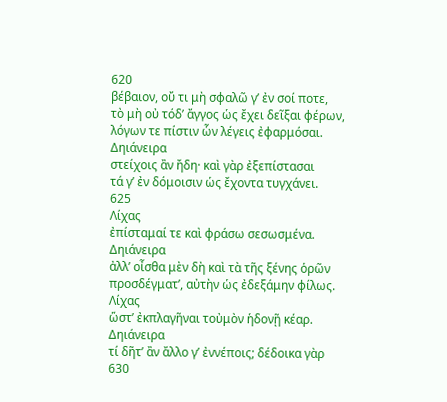620
βέβαιον, οὔ τι μὴ σφαλῶ γʼ ἐν σοί ποτε,
τὸ μὴ οὐ τόδʼ ἄγγος ὡς ἔχει δεῖξαι φέρων,
λόγων τε πίστιν ὧν λέγεις ἐφαρμόσαι.
Δηιάνειρα
στείχοις ἂν ἤδη· καὶ γὰρ ἐξεπίστασαι
τά γʼ ἐν δόμοισιν ὡς ἔχοντα τυγχάνει.
625
Λίχας
ἐπίσταμαί τε καὶ φράσω σεσωσμένα.
Δηιάνειρα
ἀλλʼ οἶσθα μὲν δὴ καὶ τὰ τῆς ξένης ὁρῶν
προσδέγματʼ, αὐτὴν ὡς ἐδεξάμην φίλως.
Λίχας
ὥστʼ ἐκπλαγῆναι τοὐμὸν ἡδονῇ κέαρ.
Δηιάνειρα
τί δῆτʼ ἂν ἄλλο γʼ ἐννέποις; δέδοικα γὰρ
630